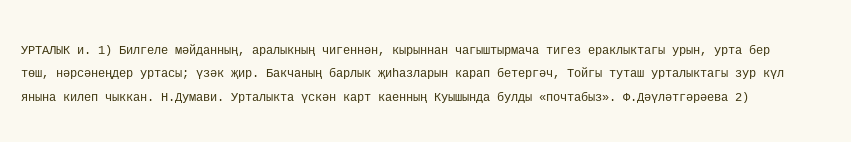УРТАЛЫК и. 1) Билгеле мәйданның, аралыкның чигеннән, кырыннан чагыштырмача тигез ераклыктагы урын, урта бер төш, нәрсәнеңдер уртасы; үзәк җир. Бакчаның барлык җиһазларын карап бетергәч, Тойгы туташ урталыктагы зур күл янына килеп чыккан. Н.Думави. Урталыкта үскән карт каенның Куышында булды «почтабыз». Ф.Дәүләтгәрәева 2)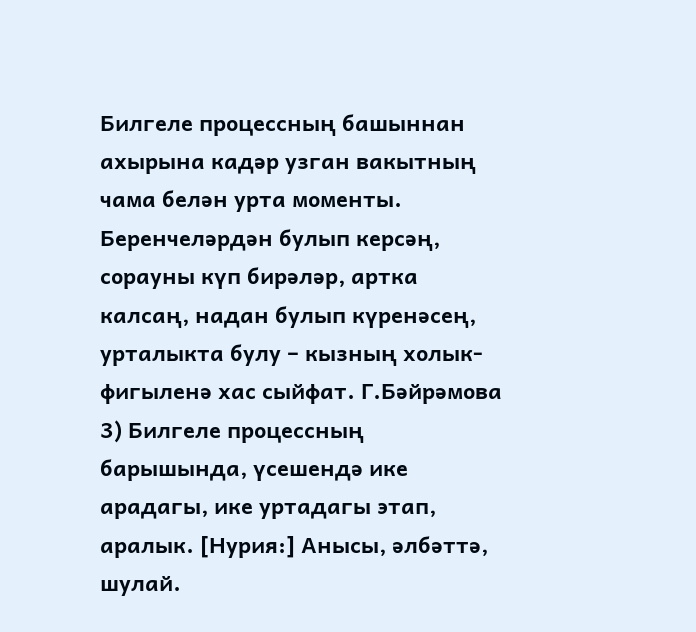Билгеле процессның башыннан ахырына кадәр узган вакытның чама белән урта моменты. Беренчеләрдән булып керсәң, сорауны күп бирәләр, артка калсаң, надан булып күренәсең, урталыкта булу – кызның холык-фигыленә хас сыйфат. Г.Бәйрәмова 3) Билгеле процессның барышында, үсешендә ике арадагы, ике уртадагы этап, аралык. [Нурия:] Анысы, әлбәттә, шулай.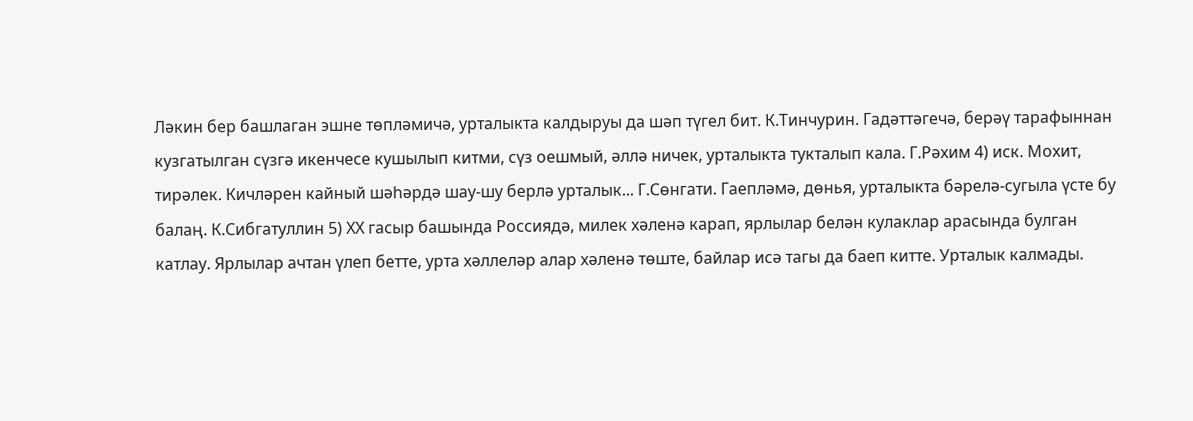Ләкин бер башлаган эшне төпләмичә, урталыкта калдыруы да шәп түгел бит. К.Тинчурин. Гадәттәгечә, берәү тарафыннан кузгатылган сүзгә икенчесе кушылып китми, сүз оешмый, әллә ничек, урталыкта тукталып кала. Г.Рәхим 4) иск. Мохит, тирәлек. Кичләрен кайный шәһәрдә шау-шу берлә урталык... Г.Сөнгати. Гаепләмә, дөнья, урталыкта бәрелә-сугыла үсте бу балаң. К.Сибгатуллин 5) ХХ гасыр башында Россиядә, милек хәленә карап, ярлылар белән кулаклар арасында булган катлау. Ярлылар ачтан үлеп бетте, урта хәллеләр алар хәленә төште, байлар исә тагы да баеп китте. Урталык калмады.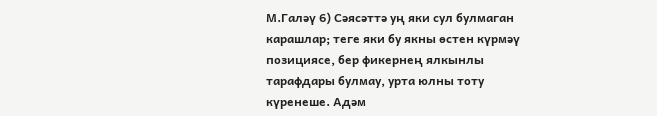М.Галәү 6) Сәясәттә уң яки сул булмаган карашлар; теге яки бу якны өстен күрмәү позициясе, бер фикернең ялкынлы тарафдары булмау, урта юлны тоту күренеше. Адәм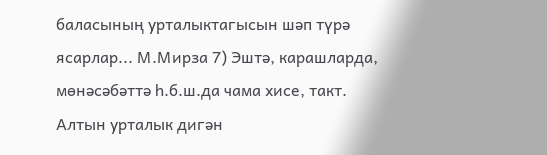баласының урталыктагысын шәп түрә ясарлар... М.Мирза 7) Эштә, карашларда, мөнәсәбәттә һ.б.ш.да чама хисе, такт. Алтын урталык дигән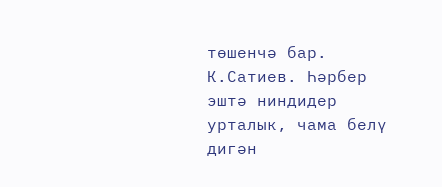төшенчә бар. К.Сатиев. Һәрбер эштә ниндидер урталык, чама белү дигән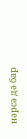нәрсә дә бар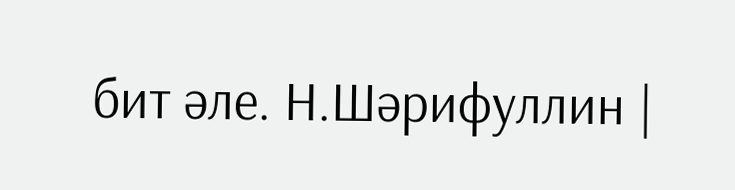бит әле. Н.Шәрифуллин |